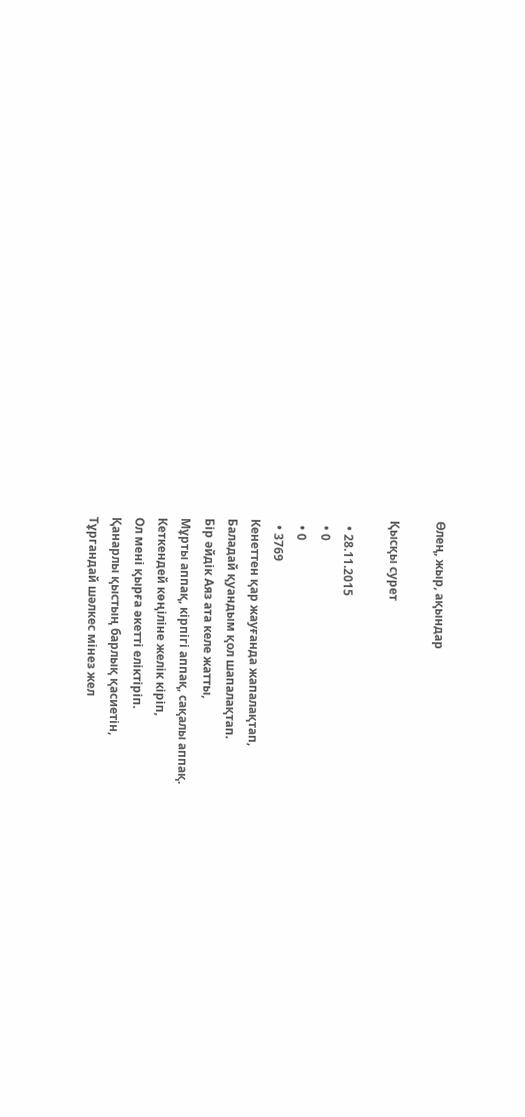Өлең, жыр, ақындар

Қысқы сурет

  • 28.11.2015
  • 0
  • 0
  • 3769
Кенеттен қар жауғанда жапалақтап,
Баладай қуандым қол шапалақтап.
Бір әйдік Аяз ата келе жатты,
Мұрты аппақ, кірпігі аппақ, сақалы аппақ.
Кеткендей көңіліне желік кіріп,
Ол мені қырға әкетті еліктіріп.
Қанарлы қыстың барлық қасиетін,
Тұргандай шәлкес мінез жел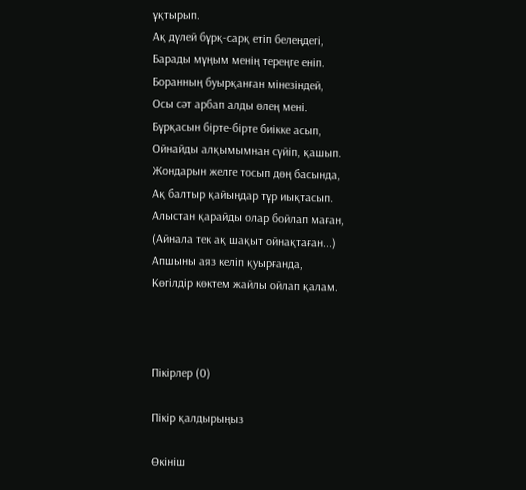ұқтырып.
Ақ дүлей бұрқ-сарқ етіп белеңдегі,
Барады мұңым менің тереңге еніп.
Боранның буырқанған мінезіндей,
Осы сәт арбап алды өлең мені.
Бұрқасын бірте-бірте биікке асып,
Ойнайды алқымымнан сүйіп, қашып.
Жондарын желге тосып дөң басында,
Ақ балтыр қайыңдар тұр иықтасып.
Алыстан қарайды олар бойлап маған,
(Айнала тек ақ шақыт ойнақтаған...)
Апшыны аяз келіп қуырғанда,
Көгілдір көктем жайлы ойлап қалам.



Пікірлер (0)

Пікір қалдырыңыз

Өкініш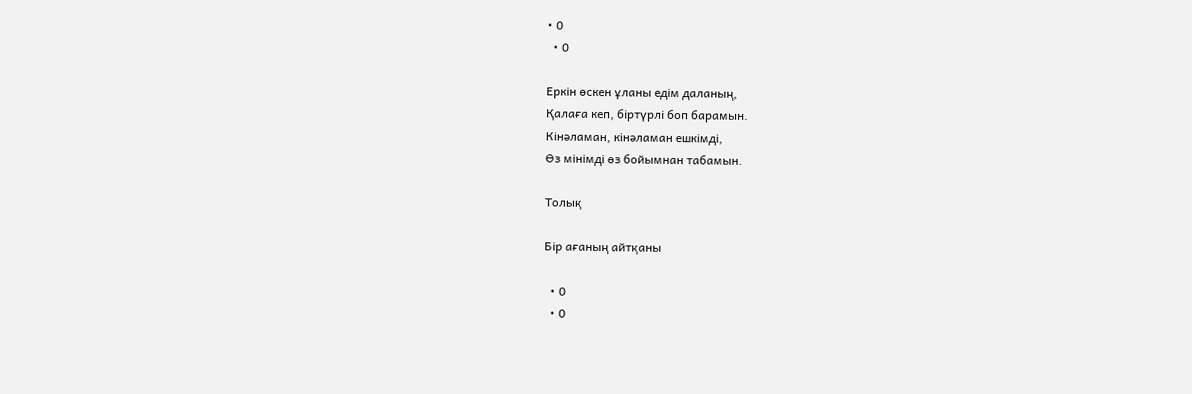• 0
  • 0

Еркін өскен ұланы едім даланың,
Қалаға кеп, біртүрлі боп барамын.
Кінәламан, кінәламан ешкімді,
Өз мінімді өз бойымнан табамын.

Толық

Бір ағаның айтқаны

  • 0
  • 0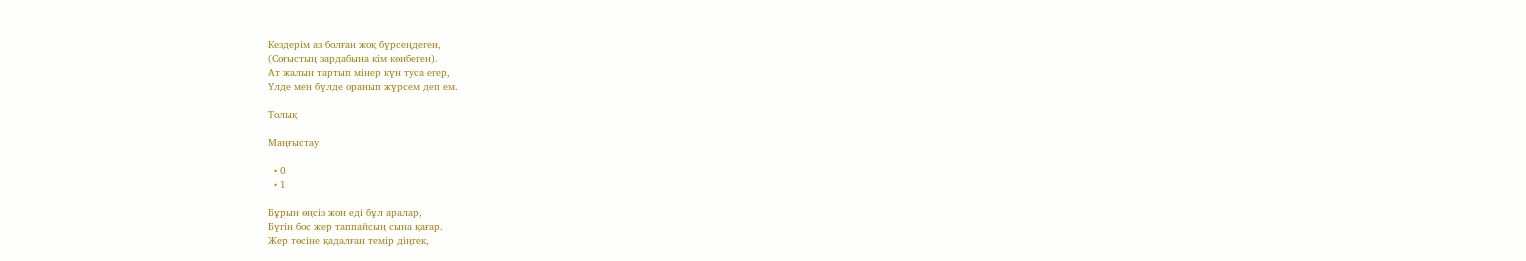Кездерім аз болған жоқ бүрсеңдеген,
(Соғыстың зардабына кім көнбеген).
Aт жалын тартып мінер күн туса егер,
Үлде мен бүлде оранып жүрсем деп ем.

Толық

Маңғыстау

  • 0
  • 1

Бұрын өңсіз жон еді бұл аралар,
Бүгін бос жер таппайсың сына қағар.
Жер төсіне қадалған темір діңгек,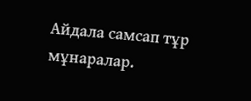Айдала самсап тұр мұнаралар.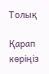Толық

Қарап көріңіз